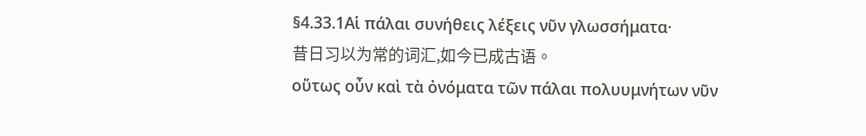§4.33.1Αἱ πάλαι συνήθεις λέξεις νῦν γλωσσήματα·
昔日习以为常的词汇,如今已成古语。
οὕτως οὖν καὶ τὰ ὀνόματα τῶν πάλαι πολυυμνήτων νῦν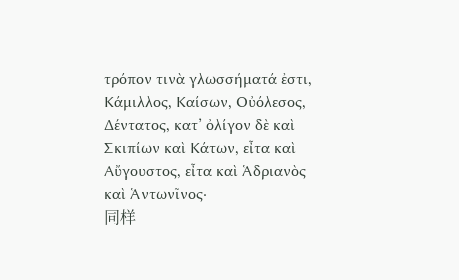τρόπον τινὰ γλωσσήματά ἐστι, Κάμιλλος, Καίσων, Οὐόλεσος, Δέντατος, κατ’ ὀλίγον δὲ καὶ Σκιπίων καὶ Κάτων, εἶτα καὶ Αὔγουστος, εἶτα καὶ Ἁδριανὸς καὶ Ἁντωνῖνος·
同样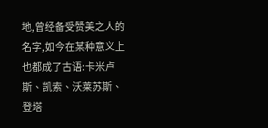地,曾经备受赞美之人的名字,如今在某种意义上也都成了古语:卡米卢斯、凯索、沃莱苏斯、登塔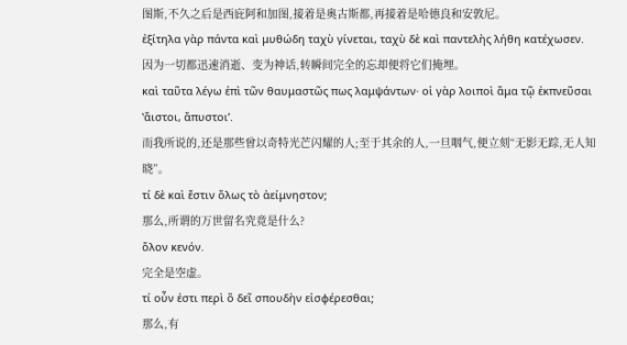图斯,不久之后是西庇阿和加图,接着是奥古斯都,再接着是哈德良和安敦尼。
ἐξίτηλα γὰρ πάντα καὶ μυθώδη ταχὺ γίνεται, ταχὺ δὲ καὶ παντελὴς λήθη κατέχωσεν.
因为一切都迅速消逝、变为神话,转瞬间完全的忘却便将它们掩埋。
καὶ ταῦτα λέγω ἐπὶ τῶν θαυμαστῶς πως λαμψάντων· οἱ γὰρ λοιποὶ ἅμα τῷ ἐκπνεῦσαι ʽἄιστοι, ἄπυστοιʼ.
而我所说的,还是那些曾以奇特光芒闪耀的人;至于其余的人,一旦咽气,便立刻“无影无踪,无人知晓”。
τί δὲ καὶ ἔστιν ὅλως τὸ ἀείμνηστον;
那么,所谓的万世留名究竟是什么?
ὅλον κενόν.
完全是空虚。
τί οὖν ἐστι περὶ ὃ δεῖ σπουδὴν εἰσφέρεσθαι;
那么,有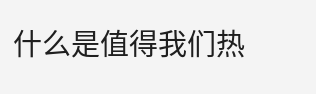什么是值得我们热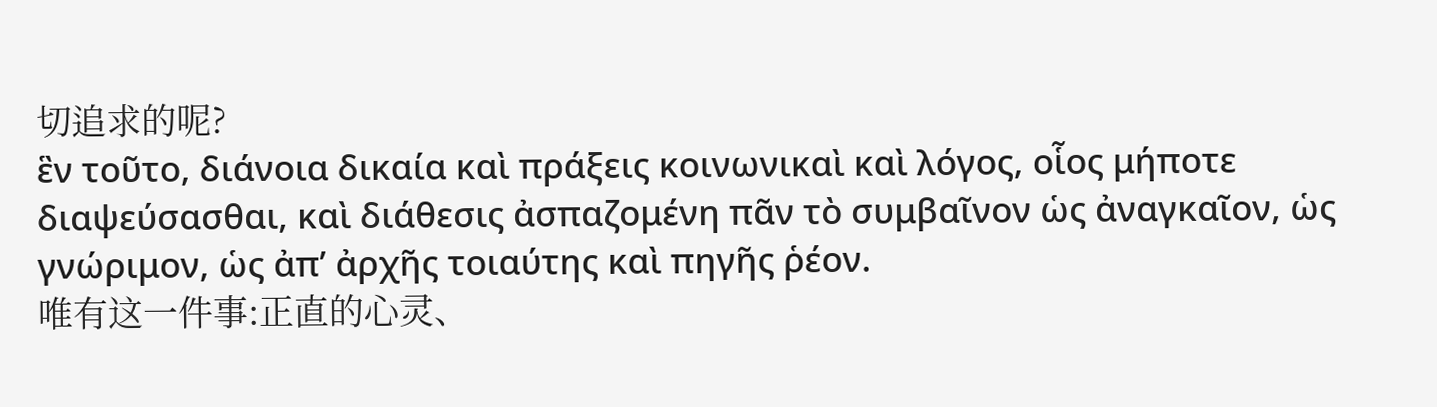切追求的呢?
ἓν τοῦτο, διάνοια δικαία καὶ πράξεις κοινωνικαὶ καὶ λόγος, οἷος μήποτε διαψεύσασθαι, καὶ διάθεσις ἀσπαζομένη πᾶν τὸ συμβαῖνον ὡς ἀναγκαῖον, ὡς γνώριμον, ὡς ἀπ’ ἀρχῆς τοιαύτης καὶ πηγῆς ῥέον.
唯有这一件事:正直的心灵、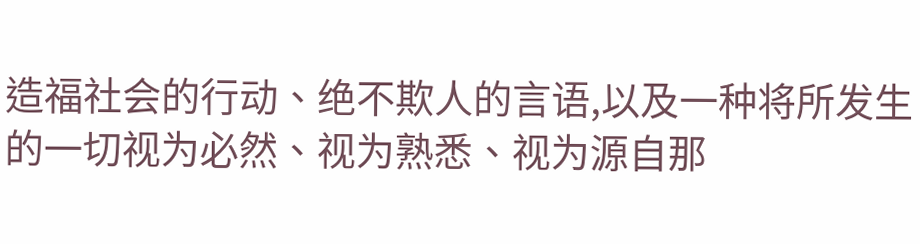造福社会的行动、绝不欺人的言语,以及一种将所发生的一切视为必然、视为熟悉、视为源自那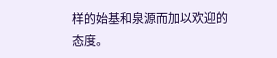样的始基和泉源而加以欢迎的态度。